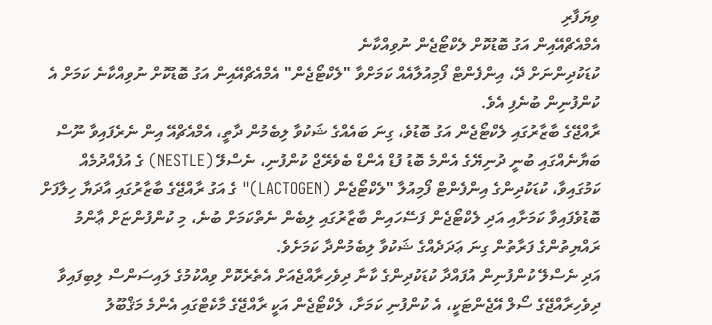ވިޔަފާރި
އެމްއެޗްއޭއިން އަގު ބޮޑުކޮށް ލެކްޓޯޖެން ނުވިއްކާނެ
ކުޑަކުދިންނަށް ދޭ، އިންފެންޓް ފޯމިއުލާއެއް ކަމަށްވާ "ލެކްޓޯޖެން" އެމްއެޗްއޭއިން އަގު ބޮޑުކޮށް ނުވިއްކާނެ ކަމަށް އެ ކުންފުނިން ބުނެފި އެވެ.
ރާއްޖޭގެ ބާޒާރުގައި ލެކްޓޯޖެން އަގު ބޮޑުވެ، ގިނަ ބައެއްގެ ޝަކުވާ ލިބެމުން ދާތީ، އެމްއެޗްއޭ އިން ނެރެފައިވާ ނޫސް ބަޔާނެއްގައި ބުނީ ދުނިޔޭގެ އެންމެ ބޮޑު ފުޑް އެންޑް ބެވެރޭޖް ކުންފުނި، ނެސްލޭ (NESTLE) ގެ އުފެއްދުމެއް ކަމުގައިވާ، ކުޑަކުދިންގެ އިންފެންޓް ފޯމިއުލާ "ލެކްޓޯޖެން (LACTOGEN)" ގެ އަގު ރާއްޖޭގެ ބާޒާރުގައި އާދަޔާ ހިލާފަށް ބޮޑުވެފައިވާ ކަމަށާއި އަދި ލެކްޓޯޖެން ފަސޭހައިން ބާޒާރުގައި ލިބެން ނެތްކަމަށް ބުނެ، މި ކުންފުންޏަށް ޢާންމު ރައްޔިތުންގެ ފަރާތުން ގިނަ ޢަދަދެއްގެ ޝަކުވާ ލިބެމުންދާ ކަމަށެވެ.
އަދި ނެސްލޭ ކުންފުނިން އުފައްދާ ކުޑަކުދިންގެ ކާނާ ދިވެހިރާއްޖެއަށް އެތެރެކޮށް ވިއްކުމުގެ ލައިސަންސް ލިބިފައިވާ ދިވެހިރާއްޖޭގެ ސޯލް އޭޖެންޓަކީ، އެ ކުންފުނި ކަމަށާ، ލެކްޓޯޖެން އަކީ ރާއްޖޭގެ މާކެޓްގައި އެންމެ މަޤްބޫލު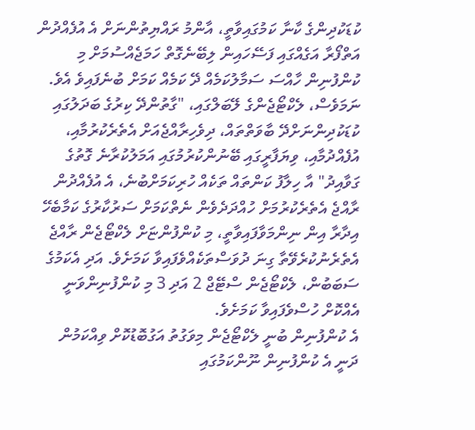ކުޑަކުދިންގެ ކާނާ ކަމުގައިވާތީ، އާންމު ރައްޔިތުންނަށް އެ އުފެއްދުން އަތްފޯރާ އަގެއްގައި ފަސޭހައިން ލިބޭނެގޮތް ހަމަޖެއްސުމަށް މި ކުންފުނިން ހާއްސަ ސަމާލުކަމެއް ދޭ ކަމެއް ކަމަށް ބުނެފައިވެ އެވެ.
ނަމަވެސް، ލެކްޓޯޖެންގެ ލޭބަލްގައި، "ގާތުންދޭ ކިރުގެ ބަދަލުގައި ކުޑަކުދިންނަށްދޭ ބާވަތްތައް، ދިވެހިރާއްޖެއަށް އެތެރެކުރުމާއި، އުފެއްދުމާއި، ވިޔަފާރީގައި ބޭނުންކުރުމުގައި އަމަލުކުރާނެ ގޮތުގެ ގަވާއިދު" އާ ހިލާފު ކަންތައް ތަކެއް ހުރިކަމަށްބުނެ، އެ އުފެއްދުން ރާއްޖެ އެތެރެކުރުމަށް ހުއްދަދެވެން ނެތްކަމަށް ސަރުކާރުގެ ކަމާބެހޭ އިދާރާ އިން ނިންމަވާފައިވާތީ، މި ކުންފުންޏަށް ލެކްޓޯޖެން ރާއްޖެ އެތެރެނުކުރެވޭތާ ގިނަ ދުވަސްތަކެއްވެފައިވާ ކަމަށެވެ. އަދި އެކަމުގެ ސަބަބުން، ލެކްޓޯޖެން ސްޓޭޖް 2 އަދި 3 މި ކުންފުނިންވަނީ އެއްކޮށް ހުސްވެފައިވާ ކަމަށެވެ.
އެ ކުންފުނިން ބުނީ ލެކްޓޯޖެން މިވަގުތު އަގުބޮޑުކޮށް ވިއްކަމުން ދަނީ އެ ކުންފުނިން ނޫންކަމުގައި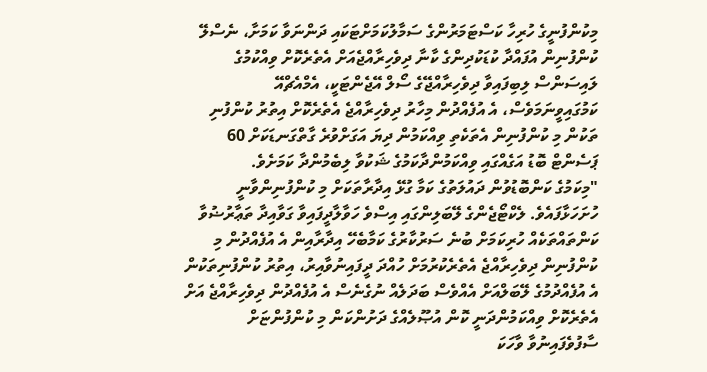މިކުންފުނީގެ ހުރިހާ ކަސްޓަމަރުންގެ ސަމާލުކަމަށްޓަކައި ދަންނަވާ ކަމަށާ، ނެސްލޭ ކުންފުނިން އުފައްދާ ކުޑަކުދިންގެ ކާނާ ދިވެހިރާއްޖެއަށް އެތެރެކޮށް ވިއްކުމުގެ ލައިސަންސް ލިބިފައިވާ ދިވެހިރާއްޖޭގެ ސޯލް އޭޖެންޓަކީ، އެމްއެޗްއޭ ކަމުގައިވީނަމަވެސް، އެ އުފެއްދުން މިހާރު ދިވެހިރާއްޖެ އެތެރެކޮށް އިތުރު ކުންފުނި ތަކުން މި ކުންފުނިން އެތަކެތި ވިއްކަމުން ދިޔަ އަގަށްވުރެ ގާތްގަނޑަކަށް 60 ޕަސެންޓް ބޮޑު އަގެއްގައި ވިއްކަމުންދާކަމުގެ ޝަކުވާ ލިބެމުންދާ ކަމަށެވެ.
"މިކަމުގެ ކަންބޮޑުވުން ދައުލަތުގެ ކަމާ ގުޅޭ އިދާރާތަކަށް މި ކުންފުނިންވާނީ ހުށަހަޅާފައެވެ. ލެކްޓޯޖެންގެ ލޭބަލިންގައި އިސްވެ ހަވާލާދީފައިވާ ގަވާއިދާ ތަޢާރުޟުވާ ކަންތައްތަކެއް ހުރިކަމަށް ބުނެ ސަރުކާރުގެ ކަމާބެހޭ އިދާރާއިން އެ އުފެއްދުން މި ކުންފުނިން ދިވެހިރާއްޖެ އެތެރެކުރުމަށް ހުއްދަ ދީފައިނުވާއިރު، އިތުރު ކުންފުނިތަކުން އެ އުފެއްދުމުގެ ލޭބަލްއަށް އެއްވެސް ބަދަލެއް ނުގެނެސް އެ އުފެއްދުން ދިވެހިރާއްޖެ އަށް އެތެރެކޮށް ވިއްކަމުންދަނީ ކޮން އުޞޫލެއްގެ ދަށުންކަން މި ކުންފުންޏަށް ސާފުވެފައިނުވާ ވާހަކަ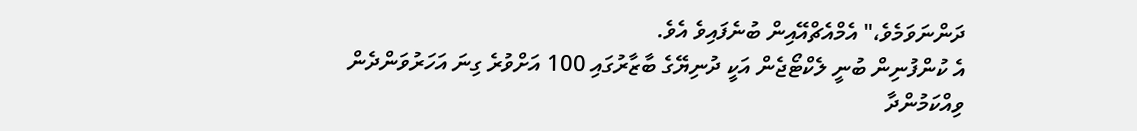ދަންނަވަމެވެ،" އެމްއެޗްއޭއިން ބުނެފައިވެ އެވެ.
އެ ކުންފުނިން ބުނީ ލެކްޓޯޖެން އަކީ ދުނިޔޭގެ ބާޒާރުގައި 100 އަށްވުރެ ގިނަ އަހަރުވަންދެން ވިއްކަމުންދާ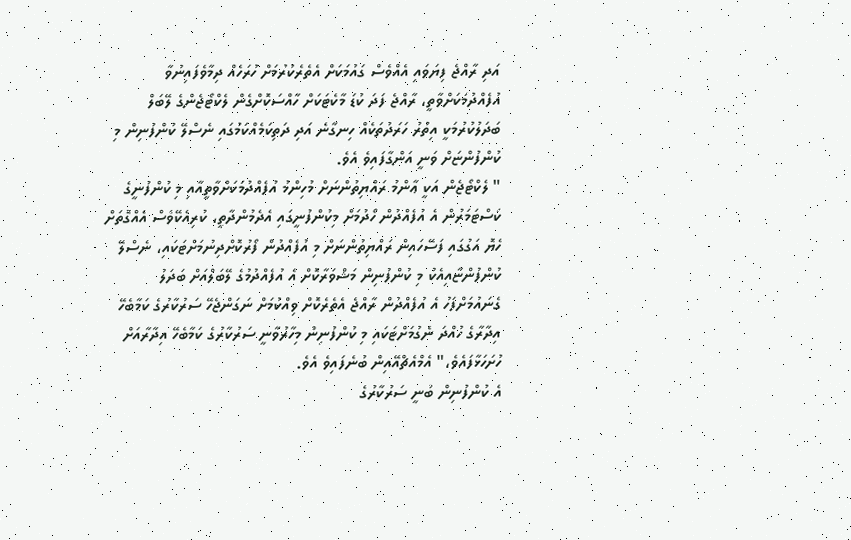އަދި ރާއްޖެ ފިޔަވައި އެއްވެސް ގައުމަކަށް އެތެރެކުރުމަށް ހުރަހެއް ދިމާވެފައިނުވާ އުފެއްދުމަކަށްވާތީ، ރާއްޖެ ފަދަ ކުޑަ މާކެޓަކަށް ހާއްސަކޮށްގެން ލެކްޓޯޖެންގެ ލޭބަލް ބަދަލުކުރުމަކީ އިތުރު ހަރަދުތަކެއް ހިނގާނެ އަދި ދަތިކަމެއްކަމުގައި ނެސްލޭ ކުންފުނިން މި ކުންފުންޏަށް ވަނީ އަންގާފައިވެ އެވެ.
" ލެކްޓޯޖެން އަކީ ޢާންމު ރައްޔިތުންނަށް މުހިންމު އުފެއްދުމަކަށްވާތީއާއި މި ކުންފުނީގެ ކަސްޓަމަރުން އެ އުފެއްދުން ހޯދުމަށް މިކުންފުނީގައި އެދެމުންދާތީ، ކުރިއެކޭވެސް އެއްގޮތަށް ހެޔޮ އަގުގައި ފަސޭހައިން ރައްޔިތުންނަށް މި އުފެއްދުން ފޯރުކޮށްދިނުމަށްޓަކައި، ނެސްލޭ ކުންފުންޏާއިއެކު މި ކުންފުނިން މަޝްވަރާކޮށް އެ އުފެއްދުމުގެ ލޭބަލްއަށް ބަދަލު ގެނައުމަށްފަހު އެ އުފެއްދުން ރާއްޖެ އެތެރެކޮށް ވިއްކުމަށް ނަގަންޖެހޭ ސަރުކާރުގެ ކަމާބެހޭ އިދާރާގެ ހުއްދަ ނެގުމަށްޓަކައި މި ކުންފުނިން މިހާރުވާނީ ސަރުކާރުގެ ކަމާބެހޭ އިދާރާއަށް ހުށަހަޅާފައެވެ،" އެމްއެޗްއޭއިން ބުނެފައިވެ އެވެ.
އެ ކުންފުނިން ބުނީ ސަރުކާރުގެ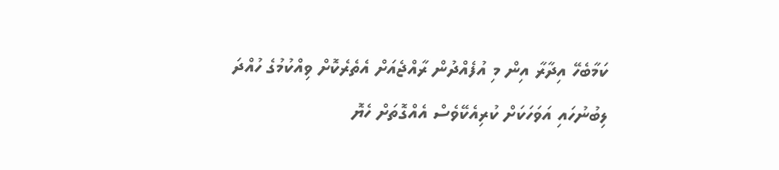ކަމާބެހޭ އިދާރާ އިން މި އުފެއްދުން ރާއްޖެއަށް އެތެރެކޮށް ވިއްކުމުގެ ހުއްދަ ލިބުނުހައި އަވަހަކަށް ކުރިއެކޭވެސް އެއްގޮތަށް ހެޔޮ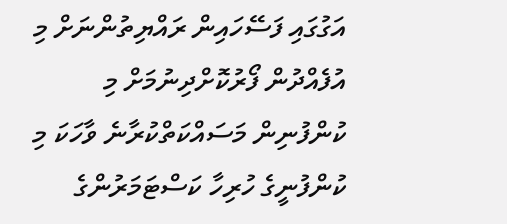އަގުގައި ފަސޭހައިން ރައްޔިތުންނަށް މި އުފެއްދުން ފޯރުކޮށްދިނުމަށް މި ކުންފުނިން މަސައްކަތްކުރާނެ ވާހަކަ މި ކުންފުނީގެ ހުރިހާ ކަސްޓަމަރުންގެ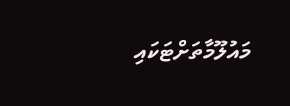މައުލޫމާތަށްޓަކައި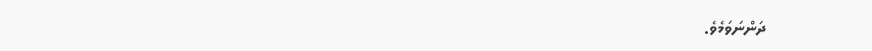ދަންނަވަމެވެ.